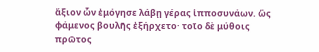ἄξιον ὧν ἐμόγησε λάβῃ γέρας ἱπποσυνάων. ὣς φάμενος βουλῆς ἐξήρχετο· τοῖο δὲ μύθοις πρῶτος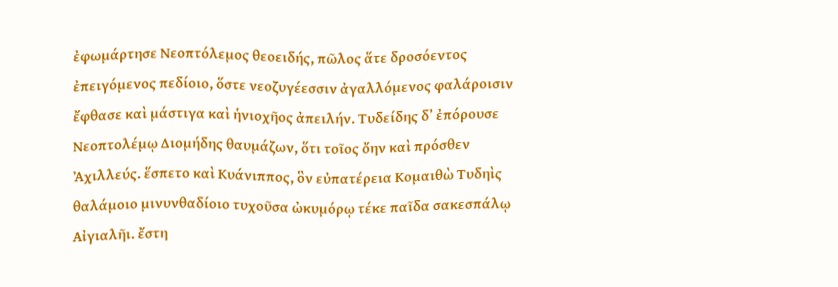ἐφωμάρτησε Νεοπτόλεμος θεοειδής, πῶλος ἅτε δροσόεντος ἐπειγόμενος πεδίοιο, ὅστε νεοζυγέεσσιν ἀγαλλόμενος φαλάροισιν ἔφθασε καὶ μάστιγα καὶ ἡνιοχῆος ἀπειλήν. Τυδείδης δʼ ἐπόρουσε Νεοπτολέμῳ Διομήδης θαυμάζων, ὅτι τοῖος ὄην καὶ πρόσθεν Ἀχιλλεύς. ἕσπετο καὶ Κυάνιππος, ὃν εὐπατέρεια Κομαιθὼ Τυδηὶς θαλάμοιο μινυνθαδίοιο τυχοῦσα ὠκυμόρῳ τέκε παῖδα σακεσπάλῳ Αἰγιαλῆι. ἔστη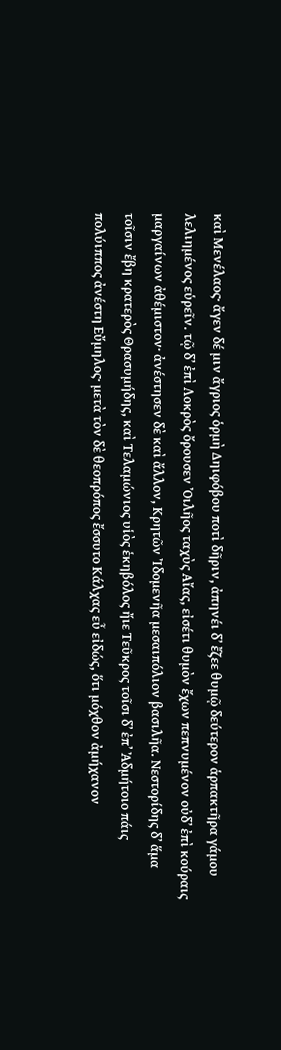καὶ Μενέλαος· ἄγεν δέ μιν ἄγριος ὁρμὴ Δηιφόβου ποτὶ δῆριν, ἀπηνέι δʼ ἔζεε θυμῷ δεύτερον ἁρπακτῆρα γάμου λελιημένος εὑρεῖν. τῷ δʼ ἐπὶ Λοκρὸς ὄρουσεν Ὀιλῆος ταχὺς Αἴας, εἰσέτι θυμὸν ἔχων πεπνυμένον οὐδʼ ἐπὶ κούραις μαργαίνων ἀθέμιστον· ἀνέστησεν δὲ καὶ ἄλλον, Κρητῶν Ἰδομενῆα μεσαιπόλιον βασιλῆα. Νεστορίδης δʼ ἅμα τοῖσιν ἔβη κρατερὸς Θρασυμήδης, καὶ Τελαμώνιος υἱὸς ἑκηβόλος ἤιε Τεῦκρος τοῖσι δʼ ἐπʼ Ἀδμήτοιο πάις πολύιππος ἀνέστη Εὔμηλος· μετὰ τὸν δὲ θεοπρόπος ἔσσυτο Κάλχας εὖ εἰδώς, ὅτι μόχθον ἀμήχανον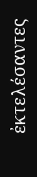ἐκτελέσαντες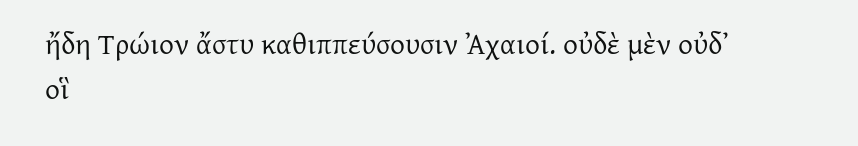ἤδη Τρώιον ἄστυ καθιππεύσουσιν Ἀχαιοί. οὐδὲ μὲν οὐδʼ οἳ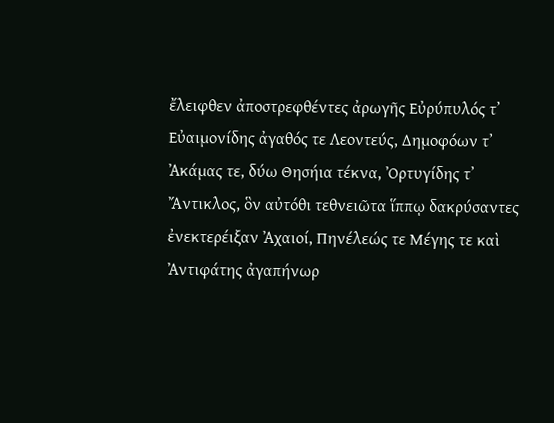ἔλειφθεν ἀποστρεφθέντες ἀρωγῆς Εὐρύπυλός τʼ Εὐαιμονίδης ἀγαθός τε Λεοντεύς, Δημοφόων τʼ Ἀκάμας τε, δύω Θησήια τέκνα, Ὀρτυγίδης τʼ Ἄντικλος, ὃν αὐτόθι τεθνειῶτα ἵππῳ δακρύσαντες ἐνεκτερέιξαν Ἀχαιοί, Πηνέλεώς τε Μέγης τε καὶ Ἀντιφάτης ἀγαπήνωρ